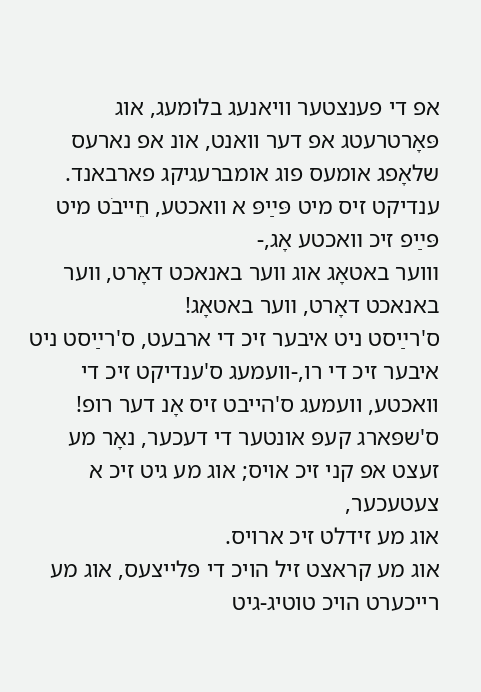אפ די פענצטער וויאנעג בלומעג, אוג פּאָרטרעטג אפ דער וואנט, אונ אפ נארעס שלאָפג אומעס פוג אומברעגיקג פארבאנד.
ענדיקט זיס מיט פּײַפּ א וואכטע, חֵייבֹט מיט פּײַפ זיכ װאכטע אָג,-
װוער באטאָג אוג װער באנאכט דאָרט, װער באנאכט דאָרט, װער באטאָג!
ס'רײַסט ניט איבער זיכ די ארבעט, ס'רײַסט ניט איבער זיכ די רו,-וועמעג ס'ענדיקט זיכ די וואכטע, וועמעג ס'הייבט זיס אָנ דער רופ!
ס'שפּארג קעפּ אונטער די דעכער, נאָר מע זעצט אפ קני זיכ אויס; אוג מע גיט זיכ א צעטעכער,
אוג מע זידלט זיכ ארויס.
אוג מע קראצט זיל הויכ די פּלייצעס, אוג מע רייכערט הויכ טוטיג-גיט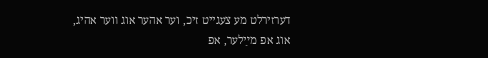דערזירלט מע צעגייט זיכ, וער אהער אוג װער אהיג,
אוג אפ מײַלער, אפ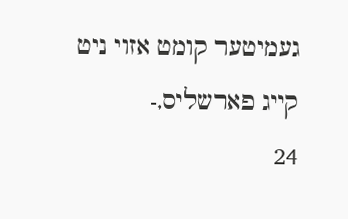געמיטער קומט אזוי ניט קייג פארשליס,-
24